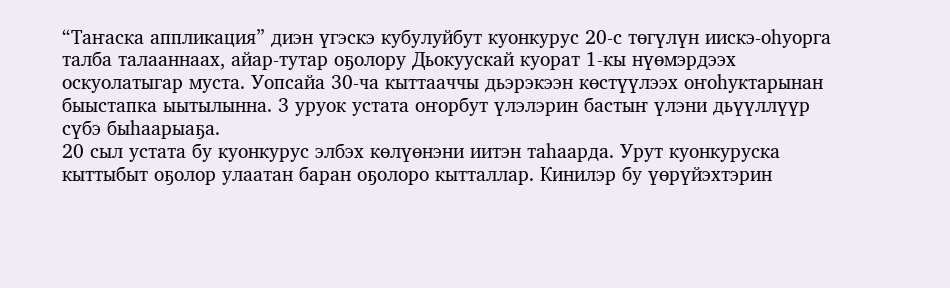“Таҥаска аппликация” диэн үгэскэ кубулуйбут куонкурус 20-с төгүлүн иискэ-оһуорга талба талааннаах, айар-тутар оҕолору Дьокуускай куорат 1-кы нүөмэрдээх оскуолатыгар муста. Уопсайа 30-ча кыттааччы дьэрэкээн көстүүлээх оҥоһуктарынан быыстапка ыытылынна. 3 уруок устата оҥорбут үлэлэрин бастыҥ үлэни дьүүллүүр сүбэ быһаарыаҕа.
20 сыл устата бу куонкурус элбэх көлүөнэни иитэн таһаарда. Урут куонкуруска кыттыбыт оҕолор улаатан баран оҕолоро кытталлар. Кинилэр бу үөрүйэхтэрин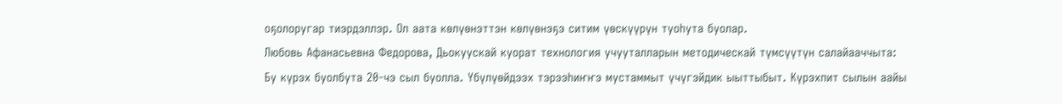оҕолоругар тиэрдэллэр. Ол аата көлүөнэттэн көлүөнэҕэ ситим үөскүүрүн туоһута буолар.
Любовь Афанасьевна Федорова, Дьокуускай куорат технология учууталларын методическай түмсүүтүн салайааччыта:
Бу күрэх буолбута 20-чэ сыл буолла. Үбүлүөйдээх тэрээһиҥҥэ мустаммыт үчүгэйдик ыыттыбыт. Күрэхпит сылын аайы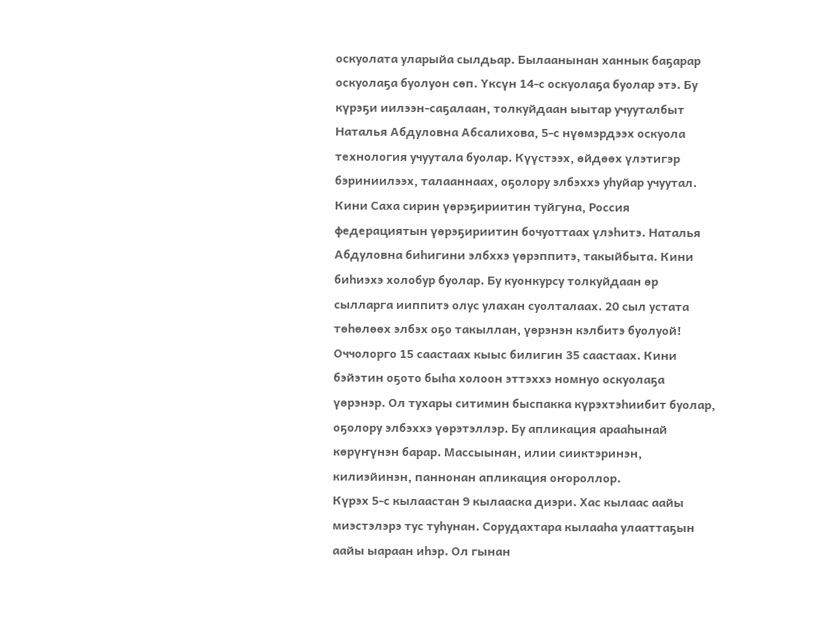оскуолата уларыйа сылдьар. Былаанынан ханнык баҕарар оскуолаҕа буолуон сөп. Үксүн 14-с оскуолаҕа буолар этэ. Бу күрэҕи иилээн-саҕалаан, толкуйдаан ыытар учууталбыт Наталья Абдуловна Абсалихова, 5-с нүөмэрдээх оскуола технология учуутала буолар. Күүстээх, өйдөөх үлэтигэр бэриниилээх, талааннаах, оҕолору элбэххэ уһуйар учуутал. Кини Саха сирин үөрэҕириитин туйгуна, Россия федерациятын үөрэҕириитин бочуоттаах үлэһитэ. Наталья Абдуловна биһигини элбххэ үөрэппитэ, такыйбыта. Кини биһиэхэ холобур буолар. Бу куонкурсу толкуйдаан өр сылларга ииппитэ олус улахан суолталаах. 20 сыл устата төһөлөөх элбэх оҕо такыллан, үөрэнэн кэлбитэ буолуой! Оччолорго 15 саастаах кыыс билигин 35 саастаах. Кини бэйэтин оҕото быһа холоон эттэххэ номнуо оскуолаҕа үөрэнэр. Ол тухары ситимин быспакка күрэхтэһиибит буолар, оҕолору элбэххэ үөрэтэллэр. Бу апликация арааһынай көрүҥүнэн барар. Массыынан, илии сииктэринэн, килиэйинэн, паннонан апликация оҥороллор.
Күрэх 5-с кылаастан 9 кылааска диэри. Хас кылаас аайы миэстэлэрэ тус туһунан. Сорудахтара кылааһа улааттаҕын аайы ыараан иһэр. Ол гынан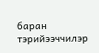баран тэрийээччилэр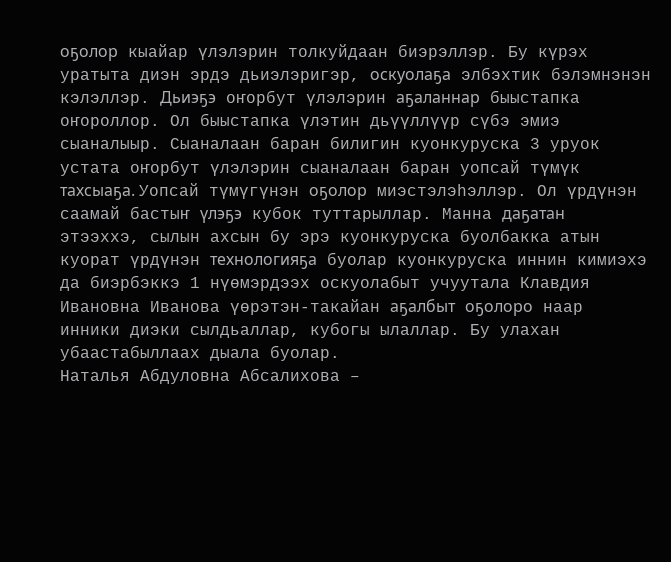оҕолор кыайар үлэлэрин толкуйдаан биэрэллэр. Бу күрэх уратыта диэн эрдэ дьиэлэригэр, оскуолаҕа элбэхтик бэлэмнэнэн кэлэллэр. Дьиэҕэ оҥорбут үлэлэрин аҕаланнар быыстапка оҥороллор. Ол быыстапка үлэтин дьүүллүүр сүбэ эмиэ сыаналыыр. Сыаналаан баран билигин куонкуруска 3 уруок устата оҥорбут үлэлэрин сыаналаан баран уопсай түмүк тахсыаҕа. Уопсай түмүгүнэн оҕолор миэстэлэһэллэр. Ол үрдүнэн саамай бастыҥ үлэҕэ кубок туттарыллар. Манна даҕатан этээххэ, сылын ахсын бу эрэ куонкуруска буолбакка атын куорат үрдүнэн технологияҕа буолар куонкуруска иннин кимиэхэ да биэрбэккэ 1 нүөмэрдээх оскуолабыт учуутала Клавдия Ивановна Иванова үөрэтэн-такайан аҕалбыт оҕолоро наар инники диэки сылдьаллар, кубогы ылаллар. Бу улахан убаастабыллаах дыала буолар.
Наталья Абдуловна Абсалихова –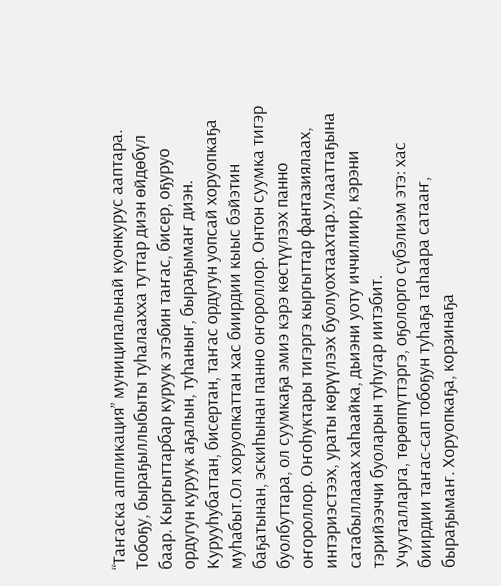“Таҥаска аппликация” муниципальнай куонкурус ааптара.
Тобоҕу, быраҕыллыбыты туһалаахха туттар диэн өйдөбүл баар. Кыргыттарбар куруук этэбин таҥас, бисер, оҕуруо ордугун куруук аҕалын, туһаныҥ, быраҕымаҥ диэн. Курууһубаттан, бисертан, таҥас ордугун уопсай хоруопкаҕа муһабыт.Ол хоруопкаттан хас биирдии кыыс бэйэтин баҕатынан, эскиһынан панно оҥороллор. Онтон суумка тигэр буолбуттара, ол суумкаҕа эмиэ кэрэ көстүүлээх панно оҥороллор. Оҥоһуктары тигэргэ кыргыттар фантазиялаах, интэриэстээх, ураты көрүүлээх буолуохтаахтар.Улааттаҕына сатабыллааах хаһаайка, дьиэни уоту иччилиир, кэрэни тэрийээччи буоларын туһугар иитэбит.
Учууталларга, төрөппүттэргэ, оҕолорго сүбэлиэм этэ: хас биирдии таҥас-сап тобоҕун туһаҕа таһаара сатааҥ, быраҕымаҥ. Хоруопкаҕа, корзинаҕа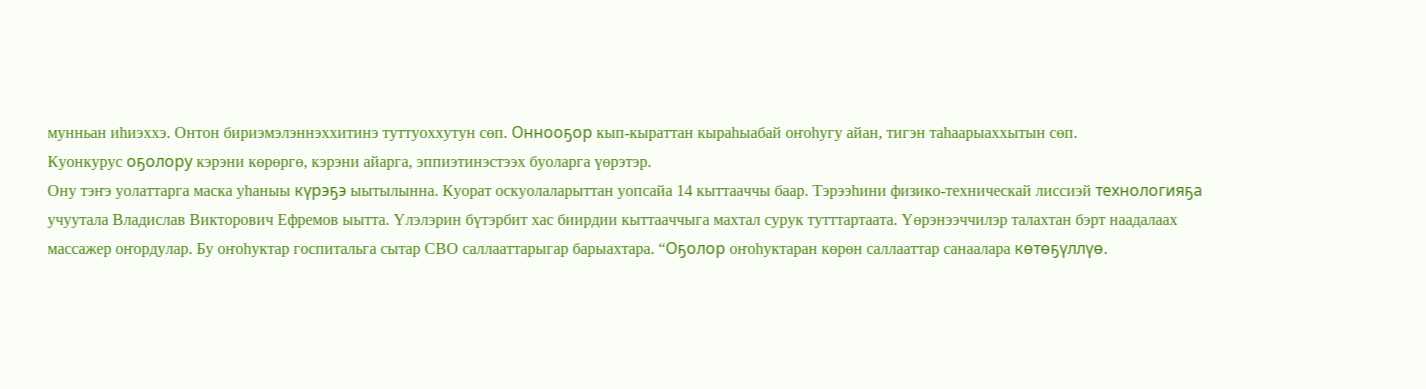мунньан иһиэххэ. Онтон бириэмэлэннэххитинэ туттуоххутун сөп. Оннооҕор кып-кыраттан кыраһыабай оҥоһугу айан, тигэн таһаарыаххытын сөп.
Куонкурус оҕолору кэрэни көрөргө, кэрэни айарга, эппиэтинэстээх буоларга үөрэтэр.
Ону тэҥэ уолаттарга маска уһаныы күрэҕэ ыытылынна. Куорат оскуолаларыттан уопсайа 14 кыттааччы баар. Тэрээһини физико-техническай лиссиэй технологияҕа учуутала Владислав Викторович Ефремов ыытта. Үлэлэрин бүтэрбит хас биирдии кыттааччыга махтал сурук тутттартаата. Үөрэнээччилэр талахтан бэрт наадалаах массажер оҥордулар. Бу оҥоһуктар госпитальга сытар СВО саллааттарыгар барыахтара. “Оҕолор оҥоһуктаран көрөн саллааттар санаалара көтөҕүллүө.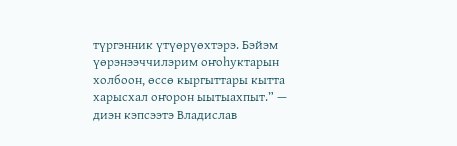түргэнник үтүөрүөхтэрэ. Бэйэм үөрэнээччилэрим оҥоһуктарын холбоон, өссө кыргыттары кытта харысхал оҥорон ыытыахпыт.” — диэн кэпсээтэ Владислав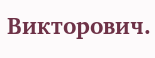Викторович.